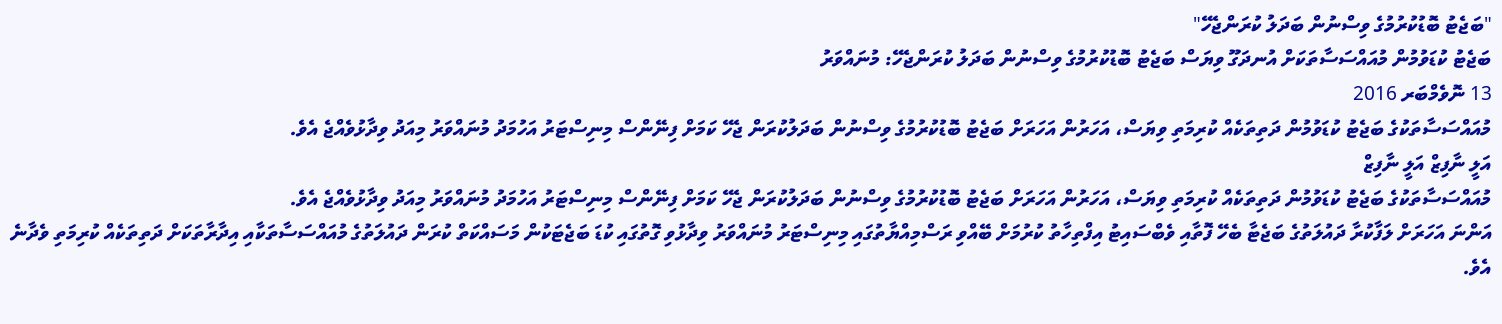"ބަޖެޓު ބޮޑުކުރުމުގެ ވިސްނުން ބަދަލު ކުރަންޖެހޭ"
ބަޖެޓު ކުޑަވުމުން މުއައްސަސާތަކަށް އުނދަގޫ ވިޔަސް ބަޖެޓު ބޮޑުކުރުމުގެ ވިސްނުން ބަދަލު ކުރަންޖެހޭ: މުނައްވަރު
13 ނޮވެމްބަރ 2016
މުއައްސަސާތަކުގެ ބަޖެޓު ކުޑަވުމުން ދަތިތަކެއް ކުރިމަތި ވިޔަސް، އަހަރުން އަހަރަށް ބަޖެޓު ބޮޑުކުރުމުގެ ވިސްނުން ބަދަލުކުރަން ޖެހޭ ކަމަށް ފިނޭންސް މިނިސްޓަރު އަހުމަދު މުނައްވަރު މިއަދު ވިދާޅުވެއްޖެ އެވެ.
އަލީ ނާފިޒް އަލީ ނާފިޒް
މުއައްސަސާތަކުގެ ބަޖެޓު ކުޑަވުމުން ދަތިތަކެއް ކުރިމަތި ވިޔަސް، އަހަރުން އަހަރަށް ބަޖެޓު ބޮޑުކުރުމުގެ ވިސްނުން ބަދަލުކުރަން ޖެހޭ ކަމަށް ފިނޭންސް މިނިސްޓަރު އަހުމަދު މުނައްވަރު މިއަދު ވިދާޅުވެއްޖެ އެވެ.
އަންނަ އަހަރަށް ލަފާކުރާ ދައުލަތުގެ ބަޖެޓާ ބެހޭ ފޮތާއި ވެބްސައިޓު އިފްތިހާތު ކުރުމަށް ބޭއްވި ރަސްމިއްޔާތުގައި މިނިސްޓަރު މުނައްވަރު ވިދާޅުވި ގޮތުގައި ކުޑަ ބަޖެޓަކުން މަސައްކަތް ކުރަން ދައުލަތުގެ މުއައްސަސާތަކާއި އިދާރާތަކަށް ދަތިތަކެއް ކުރިމަތި ވެދާނެ އެވެ.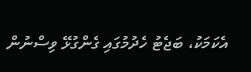އެކަމަކު، ބަޖެޓު ހެދުމުގައި ގެންގުޅޭ ވިސްނުން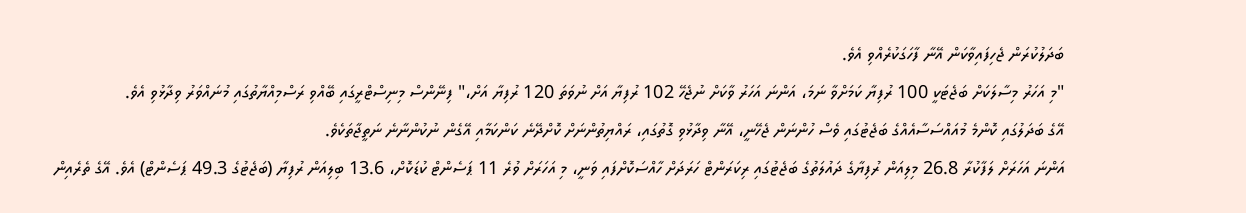ބަދަލުކުރަން ޖެހިފައިވާކަން އޭނާ ފާހަގަކުރެއްވި އެވެ.
"މި އަހަރު މިސާލަކަށް ބަޖެޓަކީ 100 ރުފިޔާ ކަމަށްވާ ނަމަ، އަންނަ އަހަރު ވާކަށް ނުޖެހޭ 102 ރުފިޔާ އަށް ނުވަތަ 120 ރުފިޔާ އަށް،" ފިނޭންސް މިނިސްޓްރީގައި ބޭއްވި ރަސްމިއްޔާތުގައި މުނައްވަރު ވިދާޅުވި އެވެ.
އޭގެ ބަދަލުގައި ކޮންމެ މުއައްސަސާއެއްގެ ބަޖެޓުގައި ވެސް ހުންނަން ޖެހޭނީ، އޭނާ ވިދާޅުވި ގޮތުގައި، ރައްޔިތުންނަށް ކޮށްދޭނެ ކަންކަމާއި އޭގެން ނުކުންނާނެ ނަތީޖާތަކެވެ.
އަންނަ އަހަރަށް ލަފާކުރާ 26.8 މިލިއަން ރުފިޔާގެ ދައުލަތުގެ ބަޖެޓުގައި ރިކަރަންޓް ހަރަދަށް ހާއްސަކޮށްފައި ވަނީ، މި އަހަރަށް ވުރެ 11 ޕަސެންޓް ކުޑަކޮށް، 13.6 ބިލިއަން ރުފިޔާ (ބަޖެޓުގެ 49.3 ޕަސެންޓް) އެވެ. އޭގެ ތެރެއިން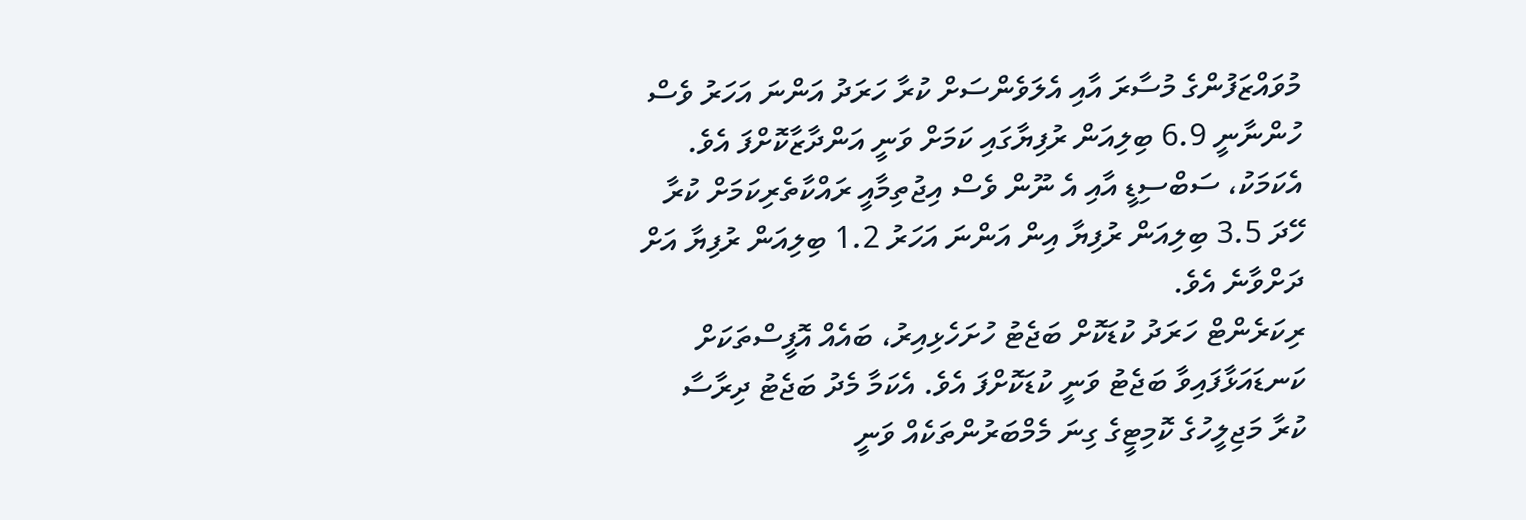މުވައްޒަފުންގެ މުސާރަ އާއި އެލަވެންސަށް ކުރާ ހަރަދު އަންނަ އަހަރު ވެސް ހުންނާނީ 6.9 ބިލިއަން ރުފިޔާގައި ކަމަށް ވަނީ އަންދާޒާކޮށްފަ އެވެ. އެކަމަކު، ސަބްސިޑީ އާއި އެ ނޫން ވެސް އިޖުތިމާއީ ރައްކާތެރިކަމަށް ކުރާ ހޭދަ 3.5 ބިލިއަން ރުފިޔާ އިން އަންނަ އަހަރު 1.2 ބިލިއަން ރުފިޔާ އަށް ދަށްވާނެ އެވެ.
ރިކަރެންޓް ހަރަދު ކުޑަކޮށް ބަޖެޓު ހުށަހެޅިއިރު، ބައެއް އޮފީސްތަކަށް ކަނޑައަޅާފައިވާ ބަޖެޓު ވަނީ ކުޑަކޮށްފަ އެވެ. އެކަމާ މެދު ބަޖެޓު ދިރާސާ ކުރާ މަޖިލީހުގެ ކޮމިޓީގެ ގިނަ މެމްބަރުންތަކެއް ވަނީ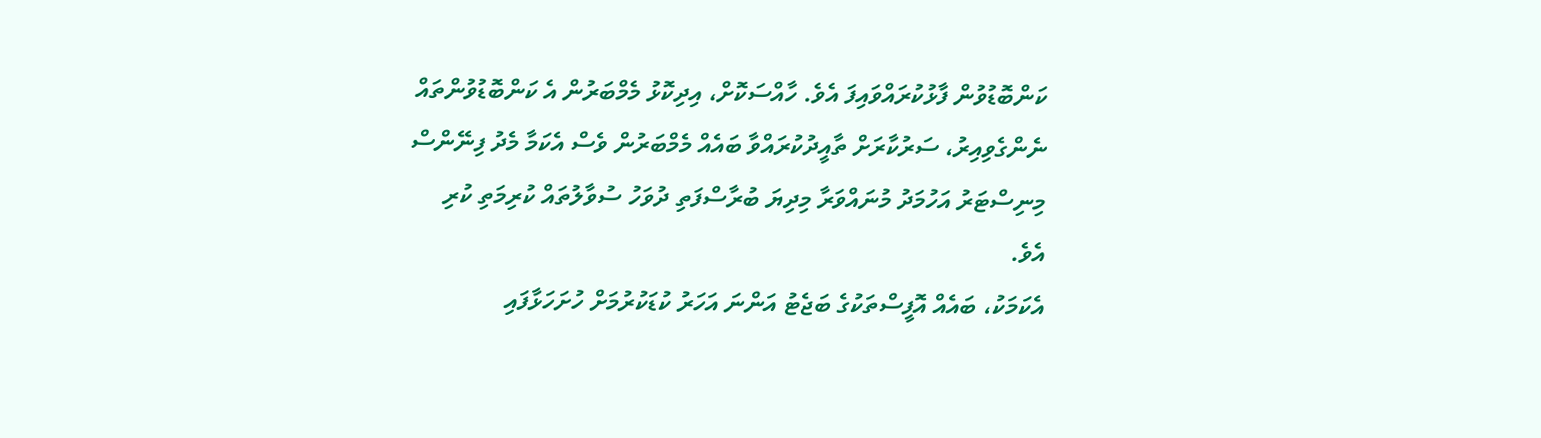ކަންބޮޑުވުން ފާޅުކުރައްވައިފަ އެވެ. ހާއްސަކޮށް، އިދިކޮޅު މެމްބަރުން އެ ކަންބޮޑުވުންތައް ނެންގެވިއިރު، ސަރުކާރަށް ތާއީދުކުރައްވާ ބައެއް މެމްބަރުން ވެސް އެކަމާ މެދު ފިނޭންސް މިނިސްޓަރު އަހުމަދު މުނައްވަރާ މިދިޔަ ބުރާސްފަތި ދުވަހު ސުވާލުތައް ކުރިމަތި ކުރި އެވެ.
އެކަމަކު، ބައެއް އޮފީސްތަކުގެ ބަޖެޓު އަންނަ އަހަރު ކުޑަކުރުމަށް ހުށަހަޅާފައި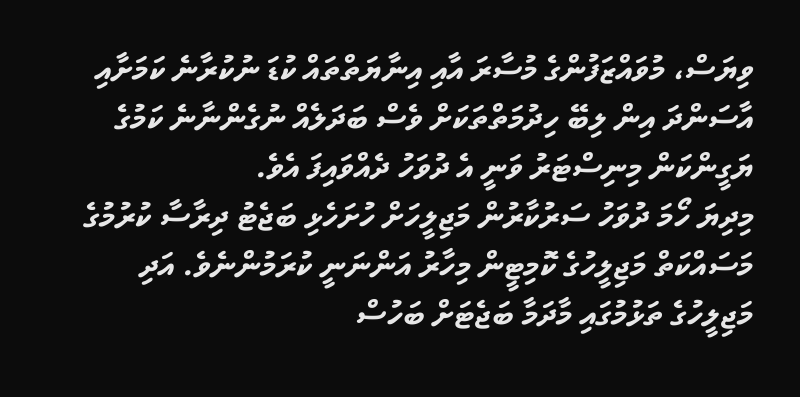ވިޔަސް، މުވައްޒަފުންގެ މުސާރަ އާއި އިނާޔަތްތައް ކުޑަ ނުކުރާނެ ކަމަށާއި އާސަންދަ އިން ލިބޭ ހިދުމަތްތަކަށް ވެސް ބަދަލެއް ނުގެންނާނެ ކަމުގެ ޔަގީންކަން މިނިސްޓަރު ވަނީ އެ ދުވަހު ދެއްވައިފަ އެވެ.
މިދިޔަ ހޯމަ ދުވަހު ސަރުކާރުން މަޖިލީހަށް ހުށަހެޅި ބަޖެޓު ދިރާސާ ކުރުމުގެ މަސައްކަތް މަޖިލީހުގެ ކޮމިޓީން މިހާރު އަންނަނީ ކުރަމުންނެވެ. އަދި މަޖިލީހުގެ ތަޅުމުގައި މާދަމާ ބަޖެޓަށް ބަހުސް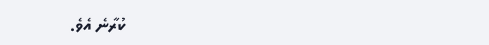ކުރާނެ އެވެ.